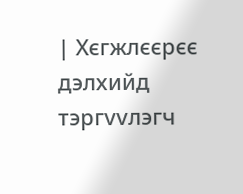| Хєгжлєєрєє дэлхийд тэргvvлэгч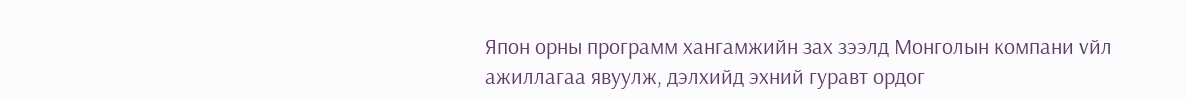Япон орны программ хангамжийн зах зээлд Монголын компани vйл ажиллагаа явуулж, дэлхийд эхний гуравт ордог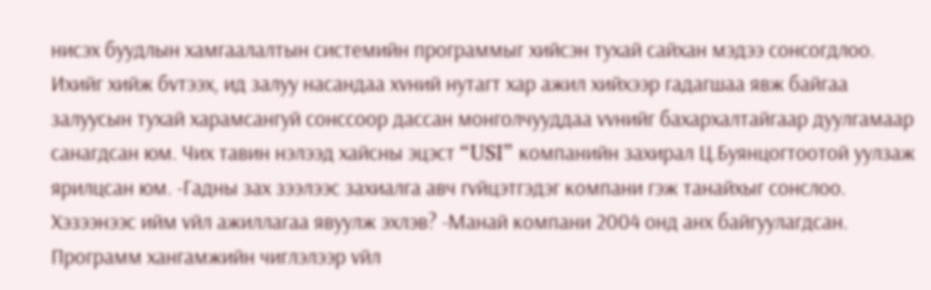нисэх буудлын хамгаалалтын системийн программыг хийсэн тухай сайхан мэдээ сонсогдлоо. Ихийг хийж бvтээх, ид залуу насандаа хvний нутагт хар ажил хийхээр гадагшаа явж байгаа залуусын тухай харамсангуй сонссоор дассан монголчууддаа vvнийг бахархалтайгаар дуулгамаар санагдсан юм. Чих тавин нэлээд хайсны эцэст “USI” компанийн захирал Ц.Буянцогтоотой уулзаж ярилцсан юм. -Гадны зах зээлээс захиалга авч гvйцэтгэдэг компани гэж танайхыг сонслоо. Хэзээнээс ийм vйл ажиллагаа явуулж эхлэв? -Манай компани 2004 онд анх байгуулагдсан. Программ хангамжийн чиглэлээр vйл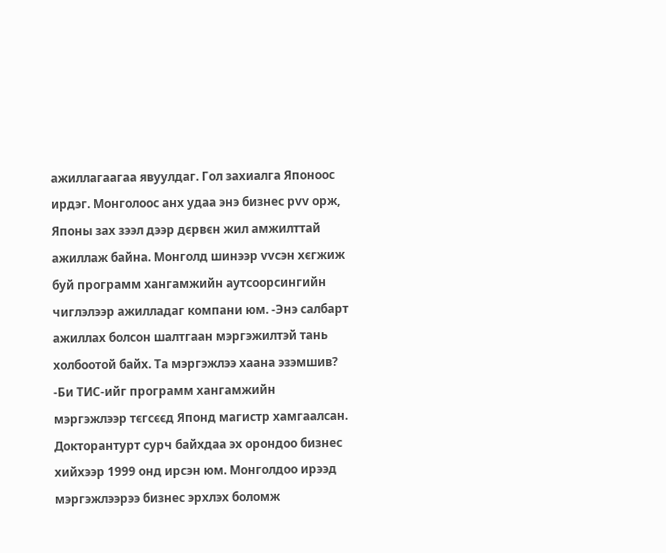ажиллагаагаа явуулдаг. Гол захиалга Японоос ирдэг. Монголоос анх удаа энэ бизнес рvv орж, Японы зах зээл дээр дєрвєн жил амжилттай ажиллаж байна. Монголд шинээр vvсэн хєгжиж буй программ хангамжийн аутсоорсингийн чиглэлээр ажилладаг компани юм. -Энэ салбарт ажиллах болсон шалтгаан мэргэжилтэй тань холбоотой байх. Та мэргэжлээ хаана эзэмшив? -Би ТИС-ийг программ хангамжийн мэргэжлээр тєгсєєд Японд магистр хамгаалсан. Докторантурт сурч байхдаа эх орондоо бизнес хийхээр 1999 онд ирсэн юм. Монголдоо ирээд мэргэжлээрээ бизнес эрхлэх боломж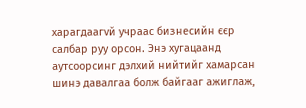харагдаагvй учраас бизнесийн єєр салбар руу орсон. Энэ хугацаанд аутсоорсинг дэлхий нийтийг хамарсан шинэ давалгаа болж байгааг ажиглаж,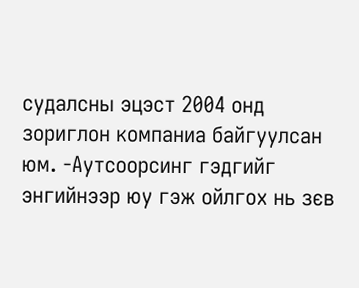судалсны эцэст 2004 онд зориглон компаниа байгуулсан юм. -Аутсоорсинг гэдгийг энгийнээр юу гэж ойлгох нь зєв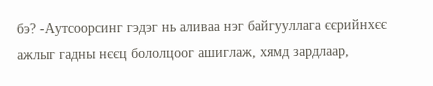бэ? -Аутсоорсинг гэдэг нь аливаа нэг байгууллага єєрийнхєє ажлыг гадны нєєц бололцоог ашиглаж, хямд зардлаар,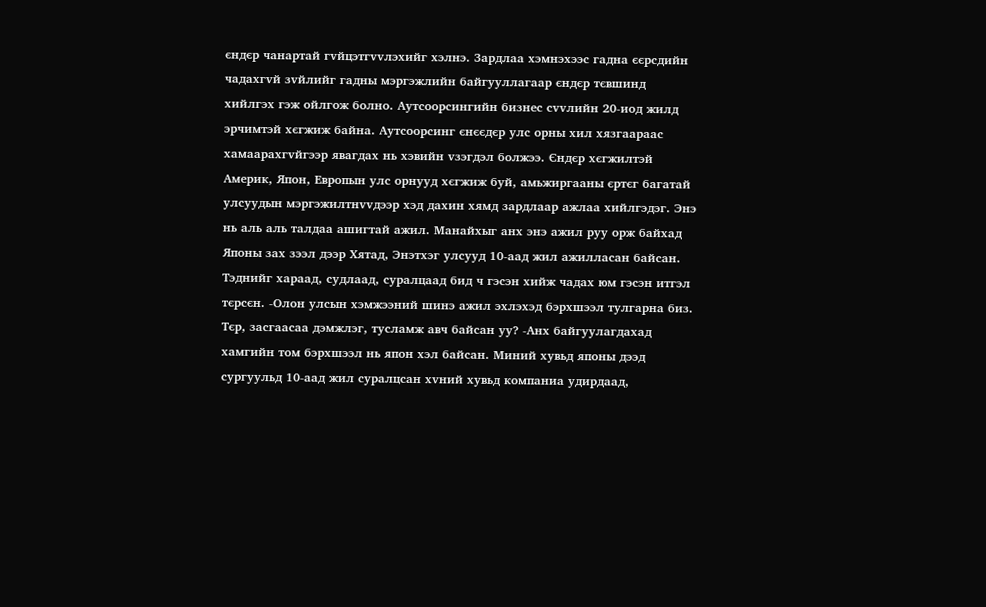єндєр чанартай гvйцэтгvvлэхийг хэлнэ. Зардлаа хэмнэхээс гадна єєрсдийн чадахгvй зvйлийг гадны мэргэжлийн байгууллагаар єндєр тєвшинд хийлгэх гэж ойлгож болно. Аутсоорсингийн бизнес сvvлийн 20-иод жилд эрчимтэй хєгжиж байна. Аутсоорсинг єнєєдєр улс орны хил хязгаараас хамаарахгvйгээр явагдах нь хэвийн vзэгдэл болжээ. Єндєр хєгжилтэй Америк, Япон, Европын улс орнууд хєгжиж буй, амьжиргааны єртєг багатай улсуудын мэргэжилтнvvдээр хэд дахин хямд зардлаар ажлаа хийлгэдэг. Энэ нь аль аль талдаа ашигтай ажил. Манайхыг анх энэ ажил руу орж байхад Японы зах зээл дээр Хятад, Энэтхэг улсууд 10-аад жил ажилласан байсан. Тэднийг хараад, судлаад, суралцаад бид ч гэсэн хийж чадах юм гэсэн итгэл тєрсєн. -Олон улсын хэмжээний шинэ ажил эхлэхэд бэрхшээл тулгарна биз. Тєр, засгаасаа дэмжлэг, тусламж авч байсан уу? -Анх байгуулагдахад хамгийн том бэрхшээл нь япон хэл байсан. Миний хувьд японы дээд сургуульд 10-аад жил суралцсан хvний хувьд компаниа удирдаад,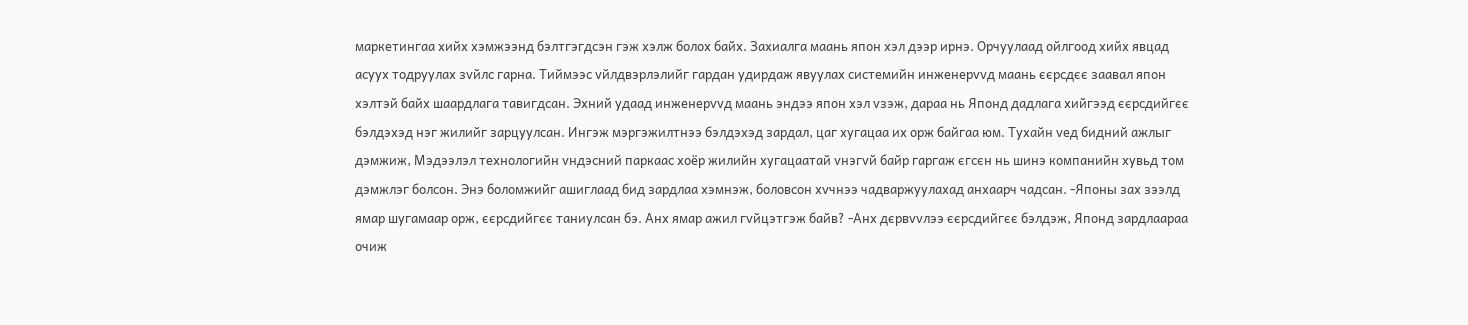маркетингаа хийх хэмжээнд бэлтгэгдсэн гэж хэлж болох байх. Захиалга маань япон хэл дээр ирнэ. Орчуулаад ойлгоод хийх явцад асуух тодруулах зvйлс гарна. Тиймээс vйлдвэрлэлийг гардан удирдаж явуулах системийн инженерvvд маань єєрсдєє заавал япон хэлтэй байх шаардлага тавигдсан. Эхний удаад инженерvvд маань эндээ япон хэл vзэж, дараа нь Японд дадлага хийгээд єєрсдийгєє бэлдэхэд нэг жилийг зарцуулсан. Ингэж мэргэжилтнээ бэлдэхэд зардал, цаг хугацаа их орж байгаа юм. Тухайн vед бидний ажлыг дэмжиж, Мэдээлэл технологийн vндэсний паркаас хоёр жилийн хугацаатай vнэгvй байр гаргаж єгсєн нь шинэ компанийн хувьд том дэмжлэг болсон. Энэ боломжийг ашиглаад бид зардлаа хэмнэж, боловсон хvчнээ чадваржуулахад анхаарч чадсан. -Японы зах зээлд ямар шугамаар орж, єєрсдийгєє таниулсан бэ. Анх ямар ажил гvйцэтгэж байв? -Анх дєрвvvлээ єєрсдийгєє бэлдэж, Японд зардлаараа очиж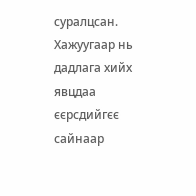суралцсан. Хажуугаар нь дадлага хийх явцдаа єєрсдийгєє сайнаар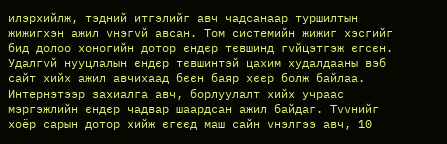илэрхийлж, тэдний итгэлийг авч чадсанаар туршилтын жижигхэн ажил vнэгvй авсан. Том системийн жижиг хэсгийг бид долоо хоногийн дотор єндєр тєвшинд гvйцэтгэж єгсєн. Удалгvй нууцлалын єндєр тєвшинтэй цахим худалдааны вэб сайт хийх ажил авчихаад бєєн баяр хєєр болж байлаа. Интернэтээр захиалга авч, борлуулалт хийх учраас мэргэжлийн єндєр чадвар шаардсан ажил байдаг. Тvvнийг хоёр сарын дотор хийж єгєєд маш сайн vнэлгээ авч, 10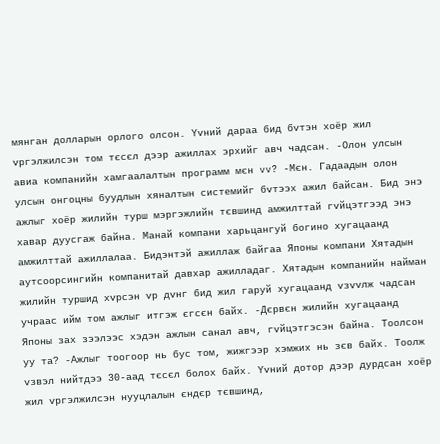мянган долларын орлого олсон. Yvний дараа бид бvтэн хоёр жил vргэлжилсэн том тєсєл дээр ажиллах эрхийг авч чадсан. -Олон улсын авиа компанийн хамгаалалтын программ мєн vv? -Мєн. Гадаадын олон улсын онгоцны буудлын хяналтын системийг бvтээх ажил байсан. Бид энэ ажлыг хоёр жилийн турш мэргэжлийн тєвшинд амжилттай гvйцэтгээд энэ хавар дуусгаж байна. Манай компани харьцангуй богино хугацаанд амжилттай ажиллалаа. Бидэнтэй ажиллаж байгаа Японы компани Хятадын аутсоорсингийн компанитай давхар ажилладаг. Хятадын компанийн найман жилийн туршид хvрсэн vр дvнг бид жил гаруй хугацаанд vзvvлж чадсан учраас ийм том ажлыг итгэж єгсєн байх. -Дєрвєн жилийн хугацаанд Японы зах зээлээс хэдэн ажлын санал авч, гvйцэтгэсэн байна. Тоолсон уу та? -Ажлыг тоогоор нь бус том, жижгээр хэмжих нь зєв байх. Тоолж vзвэл нийтдээ 30-аад тєсєл болох байх. Yvний дотор дээр дурдсан хоёр жил vргэлжилсэн нууцлалын єндєр тєвшинд,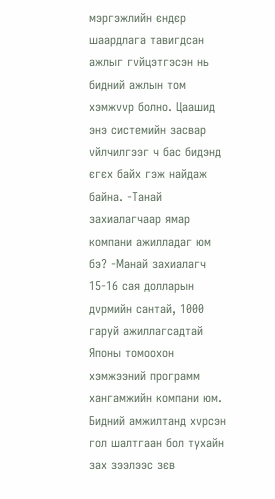мэргэжлийн єндєр шаардлага тавигдсан ажлыг гvйцэтгэсэн нь бидний ажлын том хэмжvvр болно. Цаашид энэ системийн засвар vйлчилгээг ч бас бидэнд єгєх байх гэж найдаж байна. -Танай захиалагчаар ямар компани ажилладаг юм бэ? -Манай захиалагч 15-16 сая долларын дvрмийн сантай, 1000 гаруй ажиллагсадтай Японы томоохон хэмжээний программ хангамжийн компани юм. Бидний амжилтанд хvрсэн гол шалтгаан бол тухайн зах зээлээс зєв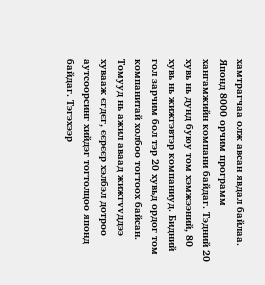хамтрагчаа олж авсан явдал байлаа. Японд 8000 орчим программ хангамжийн компани байдаг. Тэдний 20 хувь нь дунд буюу том хэмжээний, 80 хувь нь жижгэвтэр компаниуд. Бидний гол зарчим бол тэр 20 хувьд ордог том компанитай холбоо тогтоох байсан. Томууд нь ажил аваад жижгvvддээ хувааж єгдєг, єєрєєр хэлбэл дотроо аутсоорсинг хийдэг тогтолцоо японд байдаг. Тэгэхээр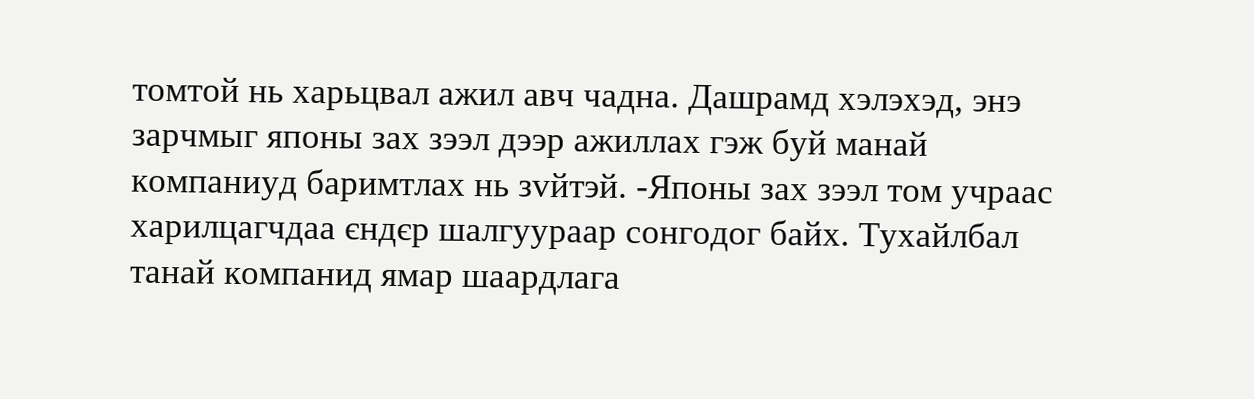томтой нь харьцвал ажил авч чадна. Дашрамд хэлэхэд, энэ зарчмыг японы зах зээл дээр ажиллах гэж буй манай компаниуд баримтлах нь зvйтэй. -Японы зах зээл том учраас харилцагчдаа єндєр шалгуураар сонгодог байх. Тухайлбал танай компанид ямар шаардлага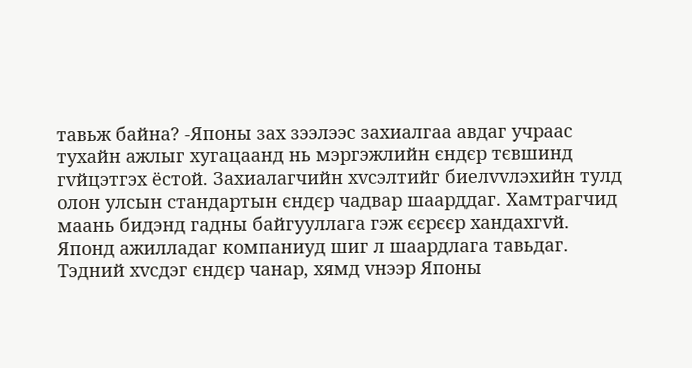тавьж байна? -Японы зах зээлээс захиалгаа авдаг учраас тухайн ажлыг хугацаанд нь мэргэжлийн єндєр тєвшинд гvйцэтгэх ёстой. Захиалагчийн хvсэлтийг биелvvлэхийн тулд олон улсын стандартын єндєр чадвар шаарддаг. Хамтрагчид маань бидэнд гадны байгууллага гэж єєрєєр хандахгvй. Японд ажилладаг компаниуд шиг л шаардлага тавьдаг. Тэдний хvсдэг єндєр чанар, хямд vнээр Японы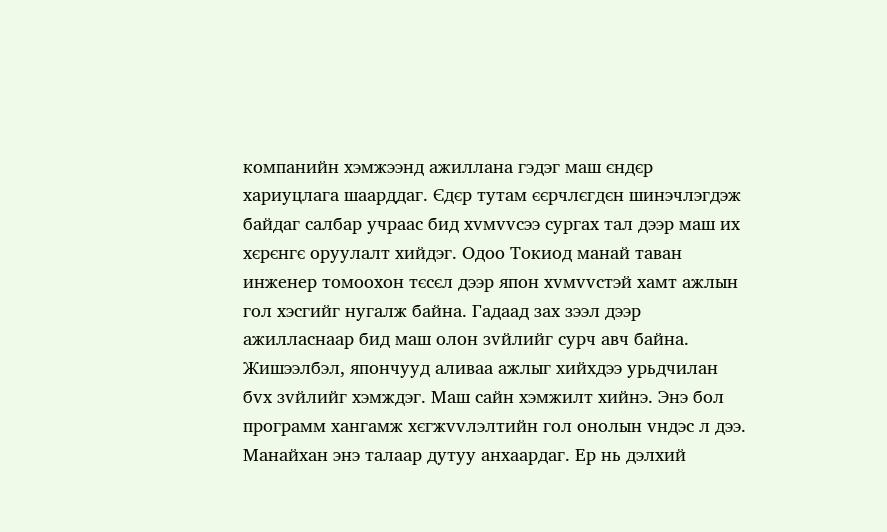компанийн хэмжээнд ажиллана гэдэг маш єндєр хариуцлага шаарддаг. Єдєр тутам єєрчлєгдєн шинэчлэгдэж байдаг салбар учраас бид хvмvvсээ сургах тал дээр маш их хєрєнгє оруулалт хийдэг. Одоо Токиод манай таван инженер томоохон тєсєл дээр япон хvмvvстэй хамт ажлын гол хэсгийг нугалж байна. Гадаад зах зээл дээр ажилласнаар бид маш олон зvйлийг сурч авч байна. Жишээлбэл, япончууд аливаа ажлыг хийхдээ урьдчилан бvх зvйлийг хэмждэг. Маш сайн хэмжилт хийнэ. Энэ бол программ хангамж хєгжvvлэлтийн гол онолын vндэс л дээ. Манайхан энэ талаар дутуу анхаардаг. Ер нь дэлхий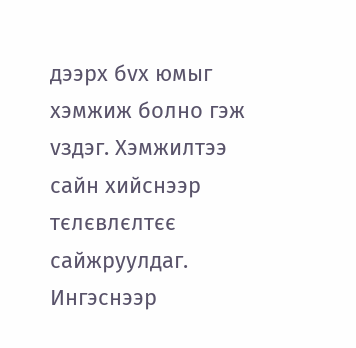дээрх бvх юмыг хэмжиж болно гэж vздэг. Хэмжилтээ сайн хийснээр тєлєвлєлтєє сайжруулдаг. Ингэснээр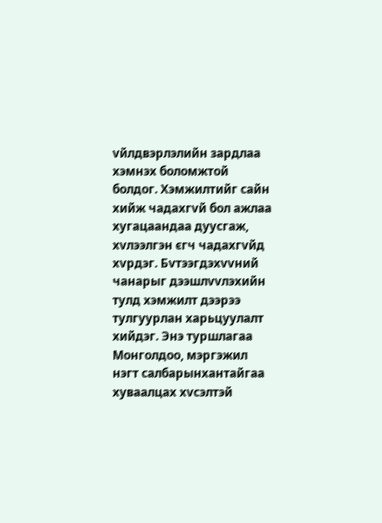vйлдвэрлэлийн зардлаа хэмнэх боломжтой болдог. Хэмжилтийг сайн хийж чадахгvй бол ажлаа хугацаандаа дуусгаж, хvлээлгэн єгч чадахгvйд хvрдэг. Бvтээгдэхvvний чанарыг дээшлvvлэхийн тулд хэмжилт дээрээ тулгуурлан харьцуулалт хийдэг. Энэ туршлагаа Монголдоо, мэргэжил нэгт салбарынхантайгаа хуваалцах хvсэлтэй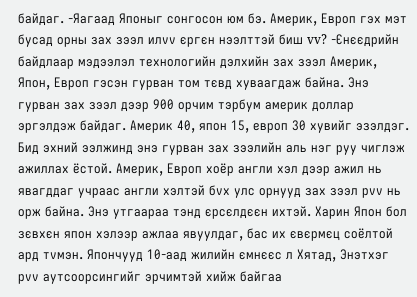байдаг. -Яагаад Японыг сонгосон юм бэ. Америк, Европ гэх мэт бусад орны зах зээл илvv єргєн нээлттэй биш vv? -Єнєєдрийн байдлаар мэдээлэл технологийн дэлхийн зах зээл Америк, Япон, Европ гэсэн гурван том тєвд хуваагдаж байна. Энэ гурван зах зээл дээр 900 орчим тэрбум америк доллар эргэлдэж байдаг. Америк 40, япон 15, европ 30 хувийг эзэлдэг. Бид эхний ээлжинд энэ гурван зах зээлийн аль нэг руу чиглэж ажиллах ёстой. Америк, Европ хоёр англи хэл дээр ажил нь явагддаг учраас англи хэлтэй бvх улс орнууд зах зээл рvv нь орж байна. Энэ утгаараа тэнд єрсєлдєєн ихтэй. Харин Япон бол зєвхєн япон хэлээр ажлаа явуулдаг, бас их євєрмєц соёлтой ард тvмэн. Япончууд 10-аад жилийн ємнєєс л Хятад, Энэтхэг рvv аутсоорсингийг эрчимтэй хийж байгаа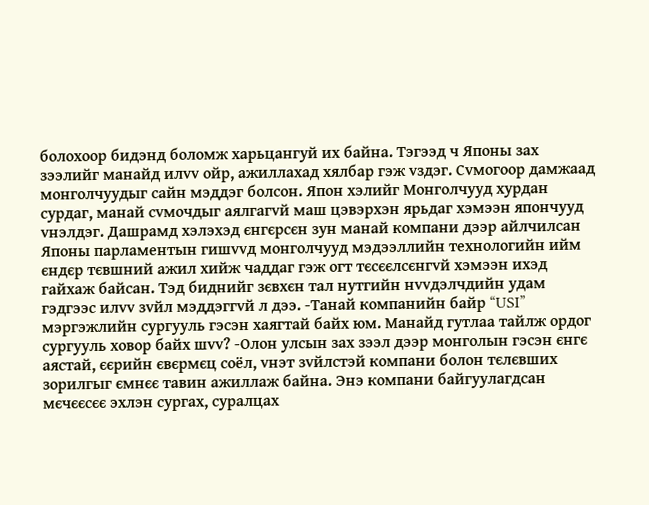болохоор бидэнд боломж харьцангуй их байна. Тэгээд ч Японы зах зээлийг манайд илvv ойр, ажиллахад хялбар гэж vздэг. Сvмогоор дамжаад монголчуудыг сайн мэддэг болсон. Япон хэлийг Монголчууд хурдан сурдаг, манай сvмочдыг аялгагvй маш цэвэрхэн ярьдаг хэмээн япончууд vнэлдэг. Дашрамд хэлэхэд єнгєрсєн зун манай компани дээр айлчилсан Японы парламентын гишvvд монголчууд мэдээллийн технологийн ийм єндєр тєвшний ажил хийж чаддаг гэж огт тєсєєлсєнгvй хэмээн ихэд гайхаж байсан. Тэд биднийг зєвхєн тал нутгийн нvvдэлчдийн удам гэдгээс илvv зvйл мэддэггvй л дээ. -Танай компанийн байр “USI” мэргэжлийн сургууль гэсэн хаягтай байх юм. Манайд гутлаа тайлж ордог сургууль ховор байх шvv? -Олон улсын зах зээл дээр монголын гэсэн єнгє аястай, єєрийн євєрмєц соёл, vнэт зvйлстэй компани болон тєлєвших зорилгыг ємнєє тавин ажиллаж байна. Энэ компани байгуулагдсан мєчєєсєє эхлэн сургах, суралцах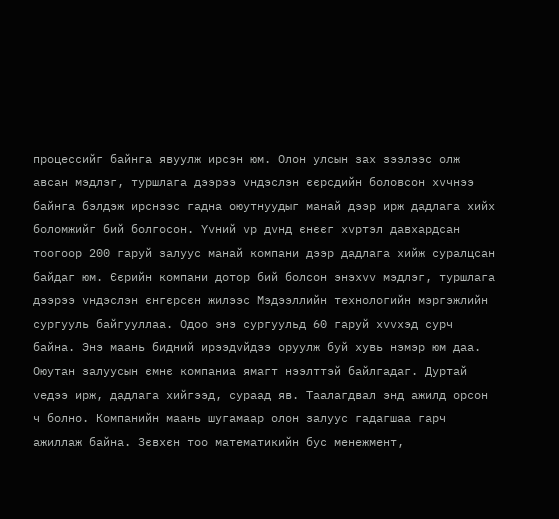процессийг байнга явуулж ирсэн юм. Олон улсын зах зээлээс олж авсан мэдлэг, туршлага дээрээ vндэслэн єєрсдийн боловсон хvчнээ байнга бэлдэж ирснээс гадна оюутнуудыг манай дээр ирж дадлага хийх боломжийг бий болгосон. Yvний vр дvнд єнєєг хvртэл давхардсан тоогоор 200 гаруй залуус манай компани дээр дадлага хийж суралцсан байдаг юм. Єєрийн компани дотор бий болсон энэхvv мэдлэг, туршлага дээрээ vндэслэн єнгєрсєн жилээс Мэдээллийн технологийн мэргэжлийн сургууль байгууллаа. Одоо энэ сургуульд 60 гаруй хvvхэд сурч байна. Энэ маань бидний ирээдvйдээ оруулж буй хувь нэмэр юм даа. Оюутан залуусын ємнє компаниа ямагт нээлттэй байлгадаг. Дуртай vедээ ирж, дадлага хийгээд, сураад яв. Таалагдвал энд ажилд орсон ч болно. Компанийн маань шугамаар олон залуус гадагшаа гарч ажиллаж байна. Зєвхєн тоо математикийн бус менежмент,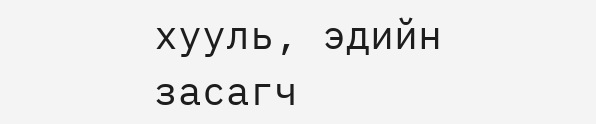хууль, эдийн засагч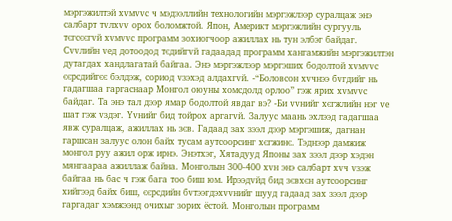мэргэжилтэй хvмvvс ч мэдээллийн технологийн мэргэжлээр суралцаж энэ салбарт тvлхvv орох боломжтой. Япон, Америкт мэргэжлийн сургууль тєгсєєгvй хvмvvс программ зохиогчоор ажиллах нь тун элбэг байдаг. Сvvлийн vед дотоодод тєдийгvй гадаадад программ хангамжийн мэргэжилтэн дутагдах хандлагатай байгаа. Энэ мэргэжлээр мэргэших бодолтой хvмvvс єєрсдийгєє бэлдэж, сориод vзэхэд алдахгvй. -“Боловсон хvчнээ бvгдийг нь гадагшаа гаргаснаар Монгол оюуны хомсдолд орлоо” гэж ярих хvмvvс байдаг. Та энэ тал дээр ямар бодолтой явдаг вэ? -Би vvнийг хєгжлийн нэг vе шат гэж vздэг. Yvнийг бид тойрох аргагvй. Залуус маань эхлээд гадагшаа явж суралцаж, ажиллах нь зєв. Гадаад зах зээл дээр мэргэшиж, дагнан гаршсан залуус олон байх тусам аутсоорсинг хєгжинє. Тэднээр дамжиж монгол руу ажил орж ирнэ. Энэтхэг, Хятадууд Японы зах зээл дээр хэдэн мянгаараа ажиллаж байна. Монголын 300-400 хvн энэ салбарт хvч vзэж байгаа нь бас ч гэж бага тоо биш юм. Ирээдvйд бид зєвхєн аутсоорсинг хийгээд байх биш, єєрсдийн бvтээгдэхvvнийг шууд гадаад зах зээл дээр гаргадаг хэмжээнд очихыг зорих ёстой. Монголын программ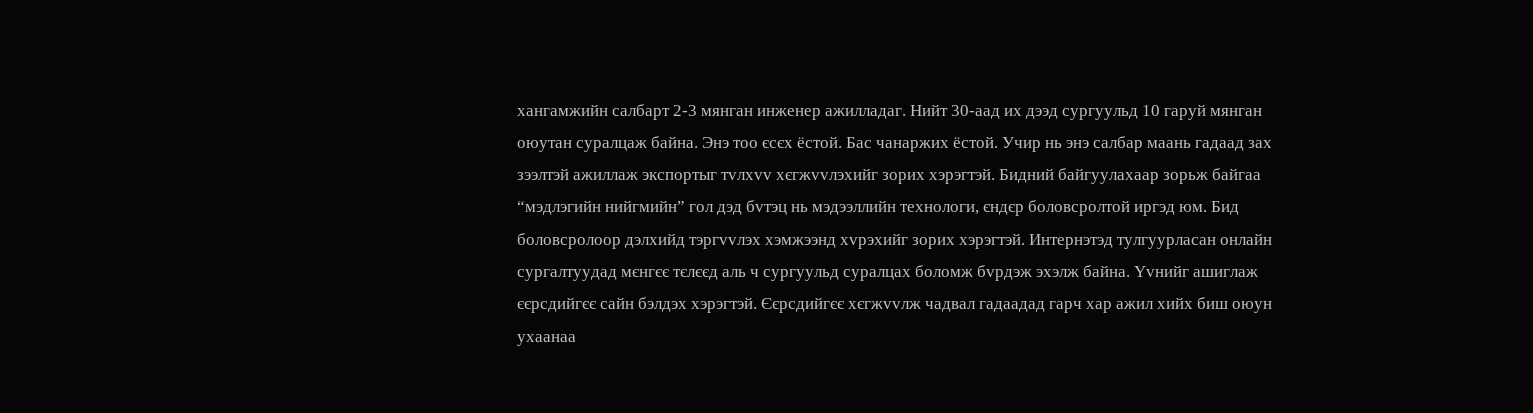хангамжийн салбарт 2-3 мянган инженер ажилладаг. Нийт 30-аад их дээд сургуульд 10 гаруй мянган оюутан суралцаж байна. Энэ тоо єсєх ёстой. Бас чанаржих ёстой. Учир нь энэ салбар маань гадаад зах зээлтэй ажиллаж экспортыг тvлхvv хєгжvvлэхийг зорих хэрэгтэй. Бидний байгуулахаар зорьж байгаа “мэдлэгийн нийгмийн” гол дэд бvтэц нь мэдээллийн технологи, єндєр боловсролтой иргэд юм. Бид боловсролоор дэлхийд тэргvvлэх хэмжээнд хvрэхийг зорих хэрэгтэй. Интернэтэд тулгуурласан онлайн сургалтуудад мєнгєє тєлєєд аль ч сургуульд суралцах боломж бvрдэж эхэлж байна. Yvнийг ашиглаж єєрсдийгєє сайн бэлдэх хэрэгтэй. Єєрсдийгєє хєгжvvлж чадвал гадаадад гарч хар ажил хийх биш оюун ухаанаа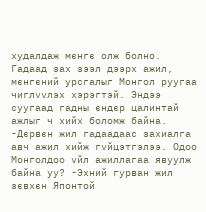худалдаж мєнгє олж болно. Гадаад зах зээл дээрх ажил, мєнгєний урсгалыг Монгол руугаа чиглvvлэх хэрэгтэй. Эндээ суугаад гадны єндєр цалинтай ажлыг ч хийх боломж байна. -Дєрвєн жил гадаадаас захиалга авч ажил хийж гvйцэтгэлээ. Одоо Монголдоо vйл ажиллагаа явуулж байна уу? -Эхний гурван жил зєвхєн Японтой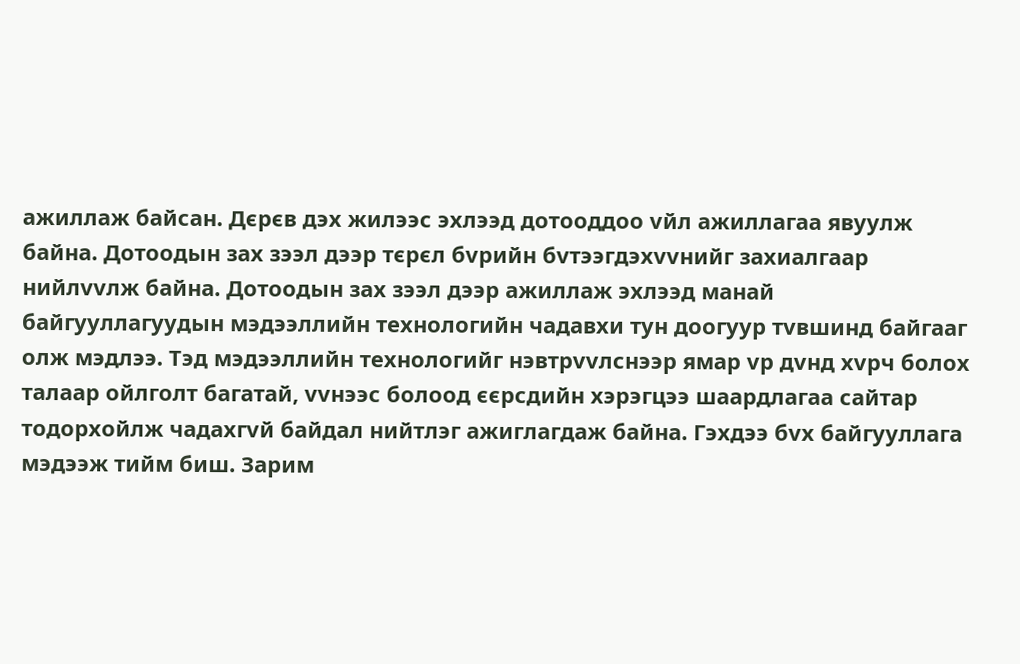ажиллаж байсан. Дєрєв дэх жилээс эхлээд дотооддоо vйл ажиллагаа явуулж байна. Дотоодын зах зээл дээр тєрєл бvрийн бvтээгдэхvvнийг захиалгаар нийлvvлж байна. Дотоодын зах зээл дээр ажиллаж эхлээд манай байгууллагуудын мэдээллийн технологийн чадавхи тун доогуур тvвшинд байгааг олж мэдлээ. Тэд мэдээллийн технологийг нэвтрvvлснээр ямар vр дvнд хvрч болох талаар ойлголт багатай, vvнээс болоод єєрсдийн хэрэгцээ шаардлагаа сайтар тодорхойлж чадахгvй байдал нийтлэг ажиглагдаж байна. Гэхдээ бvх байгууллага мэдээж тийм биш. Зарим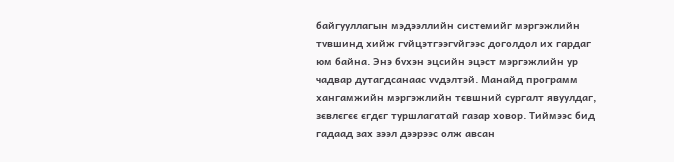байгууллагын мэдээллийн системийг мэргэжлийн тvвшинд хийж гvйцэтгээгvйгээс доголдол их гардаг юм байна. Энэ бvхэн эцсийн эцэст мэргэжлийн ур чадвар дутагдсанаас vvдэлтэй. Манайд программ хангамжийн мэргэжлийн тєвшний сургалт явуулдаг, зєвлєгєє єгдєг туршлагатай газар ховор. Тиймээс бид гадаад зах зээл дээрээс олж авсан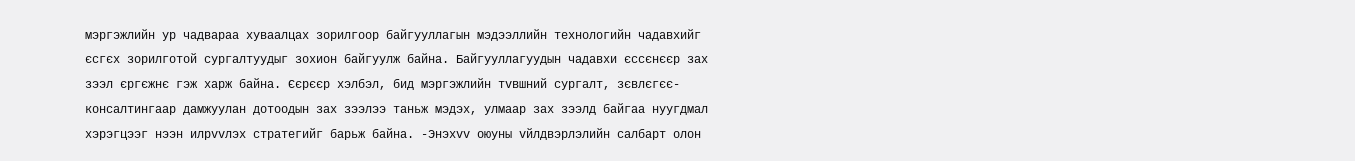мэргэжлийн ур чадвараа хуваалцах зорилгоор байгууллагын мэдээллийн технологийн чадавхийг єсгєх зорилготой сургалтуудыг зохион байгуулж байна. Байгууллагуудын чадавхи єссєнєєр зах зээл єргєжнє гэж харж байна. Єєрєєр хэлбэл, бид мэргэжлийн тvвшний сургалт, зєвлєгєє-консалтингаар дамжуулан дотоодын зах зээлээ таньж мэдэх, улмаар зах зээлд байгаа нуугдмал хэрэгцээг нээн илрvvлэх стратегийг барьж байна. -Энэхvv оюуны vйлдвэрлэлийн салбарт олон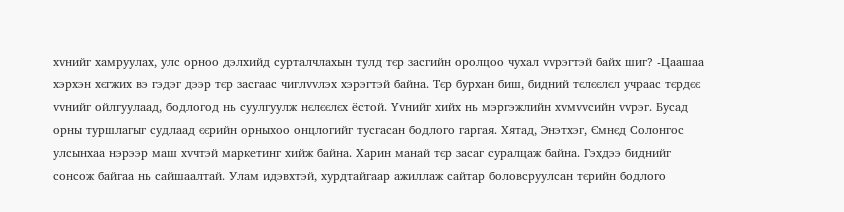хvнийг хамруулах, улс орноо дэлхийд сурталчлахын тулд тєр засгийн оролцоо чухал vvрэгтэй байх шиг? -Цаашаа хэрхэн хєгжих вэ гэдэг дээр тєр засгаас чиглvvлэх хэрэгтэй байна. Тєр бурхан биш, бидний тєлєєлєл учраас тєрдєє vvнийг ойлгуулаад, бодлогод нь суулгуулж нєлєєлєх ёстой. Yvнийг хийх нь мэргэжлийн хvмvvсийн vvрэг. Бусад орны туршлагыг судлаад єєрийн орныхоо онцлогийг тусгасан бодлого гаргая. Хятад, Энэтхэг, Ємнєд Солонгос улсынхаа нэрээр маш хvчтэй маркетинг хийж байна. Харин манай тєр засаг суралцаж байна. Гэхдээ биднийг сонсож байгаа нь сайшаалтай. Улам идэвхтэй, хурдтайгаар ажиллаж сайтар боловсруулсан тєрийн бодлого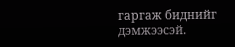гаргаж биднийг дэмжээсэй.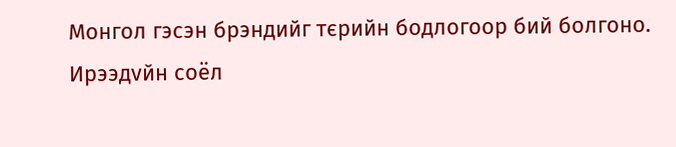Монгол гэсэн брэндийг тєрийн бодлогоор бий болгоно. Ирээдvйн соёл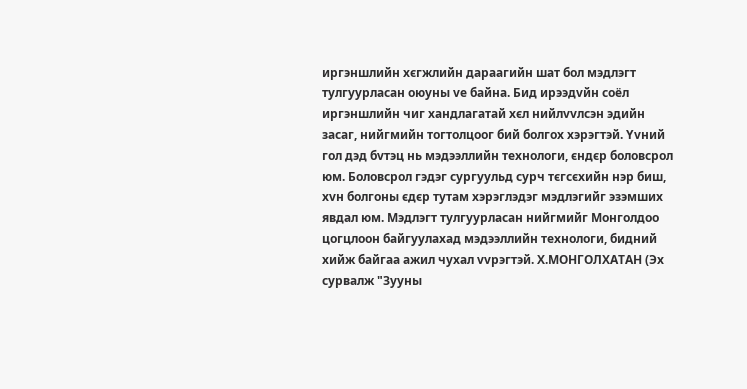иргэншлийн хєгжлийн дараагийн шат бол мэдлэгт тулгуурласан оюуны vе байна. Бид ирээдvйн соёл иргэншлийн чиг хандлагатай хєл нийлvvлсэн эдийн засаг, нийгмийн тогтолцоог бий болгох хэрэгтэй. Yvний гол дэд бvтэц нь мэдээллийн технологи, єндєр боловсрол юм. Боловсрол гэдэг сургуульд сурч тєгсєхийн нэр биш, хvн болгоны єдєр тутам хэрэглэдэг мэдлэгийг эзэмших явдал юм. Мэдлэгт тулгуурласан нийгмийг Монголдоо цогцлоон байгуулахад мэдээллийн технологи, бидний хийж байгаа ажил чухал vvрэгтэй. Х.МОНГОЛХАТАН (Эх сурвалж "Зууны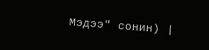Мэдээ" сонин) |